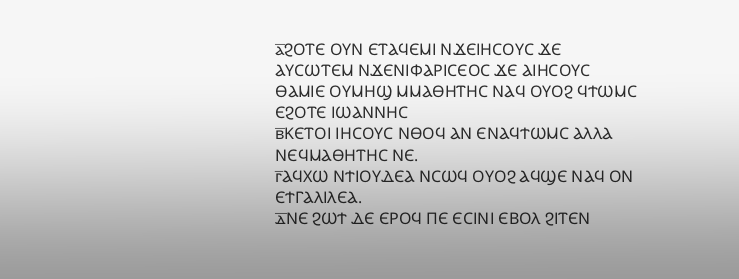ⲁ̅ϨⲞⲦⲈ ⲞⲨⲚ ⲈⲦⲀϤⲈⲘⲒ ⲚϪⲈⲒⲎⲤⲞⲨⲤ ϪⲈ ⲀⲨⲤⲰⲦⲈⲘ ⲚϪⲈⲚⲒⲪⲀⲢⲒⲤⲈⲞⲤ ϪⲈ ⲀⲒⲎⲤⲞⲨⲤ ⲐⲀⲘⲒⲈ ⲞⲨⲘⲎϢ ⲘⲘⲀⲐⲎⲦⲎⲤ ⲚⲀϤ ⲞⲨⲞϨ ϤϮⲰⲘⲤ ⲈϨⲞⲦⲈ ⲒⲰⲀⲚⲚⲎⲤ
ⲃ̅ⲔⲈⲦⲞⲒ ⲒⲎⲤⲞⲨⲤ ⲚⲐⲞϤ ⲀⲚ ⲈⲚⲀϤϮⲰⲘⲤ ⲀⲖⲖⲀ ⲚⲈϤⲘⲀⲐⲎⲦⲎⲤ ⲚⲈ.
ⲅ̅ⲀϤⲬⲰ ⲚϮⲒⲞⲨⲆⲈⲀ ⲚⲤⲰϤ ⲞⲨⲞϨ ⲀϤϢⲈ ⲚⲀϤ ⲞⲚ ⲈϮⲄⲀⲖⲒⲖⲈⲀ.
ⲇ̅ⲚⲈ ϨⲰϮ ⲆⲈ ⲈⲢⲞϤ ⲠⲈ ⲈⲤⲒⲚⲒ ⲈⲂⲞⲖ ϨⲒⲦⲈⲚ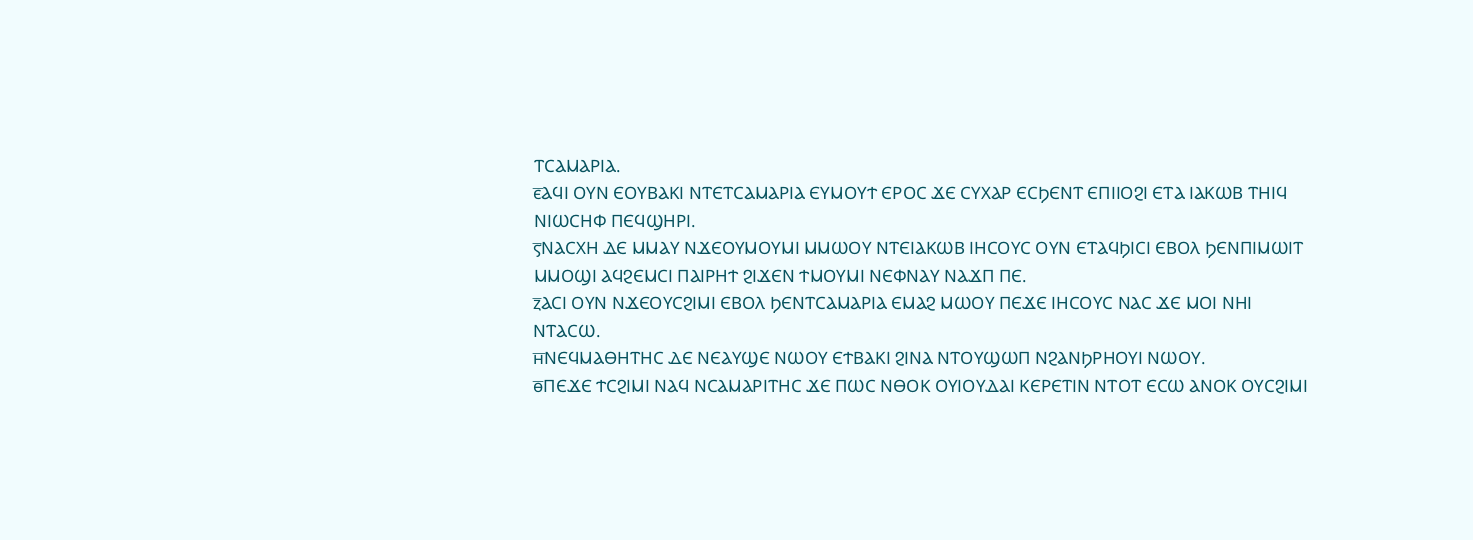ⲦⲤⲀⲘⲀⲢⲒⲀ.
ⲉ̅ⲀϤⲒ ⲞⲨⲚ ⲈⲞⲨⲂⲀⲔⲒ ⲚⲦⲈⲦⲤⲀⲘⲀⲢⲒⲀ ⲈⲨⲘⲞⲨϮ ⲈⲢⲞⲤ ϪⲈ ⲤⲨⲬⲀⲢ ⲈⲤϦⲈⲚⲦ ⲈⲠⲒⲒⲞϨⲒ ⲈⲦⲀ ⲒⲀⲔⲰⲂ ⲦⲎⲒϤ ⲚⲒⲰⲤⲎⲪ ⲠⲈϤϢⲎⲢⲒ.
ⲋ̅ⲚⲀⲤⲬⲎ ⲆⲈ ⲘⲘⲀⲨ ⲚϪⲈⲞⲨⲘⲞⲨⲘⲒ ⲘⲘⲰⲞⲨ ⲚⲦⲈⲒⲀⲔⲰⲂ ⲒⲎⲤⲞⲨⲤ ⲞⲨⲚ ⲈⲦⲀϤϦⲒⲤⲒ ⲈⲂⲞⲖ ϦⲈⲚⲠⲒⲘⲰⲒⲦ ⲘⲘⲞϢⲒ ⲀϤϨⲈⲘⲤⲒ ⲠⲀⲒⲢⲎϮ ϨⲒϪⲈⲚ ϮⲘⲞⲨⲘⲒ ⲚⲈⲪⲚⲀⲨ ⲚⲀϪⲠ ⲠⲈ.
ⲍ̅ⲀⲤⲒ ⲞⲨⲚ ⲚϪⲈⲞⲨⲤϨⲒⲘⲒ ⲈⲂⲞⲖ ϦⲈⲚⲦⲤⲀⲘⲀⲢⲒⲀ ⲈⲘⲀϨ ⲘⲰⲞⲨ ⲠⲈϪⲈ ⲒⲎⲤⲞⲨⲤ ⲚⲀⲤ ϪⲈ ⲘⲞⲒ ⲚⲎⲒ ⲚⲦⲀⲤⲰ.
ⲏ̅ⲚⲈϤⲘⲀⲐⲎⲦⲎⲤ ⲆⲈ ⲚⲈⲀⲨϢⲈ ⲚⲰⲞⲨ ⲈϮⲂⲀⲔⲒ ϨⲒⲚⲀ ⲚⲦⲞⲨϢⲰⲠ ⲚϨⲀⲚϦⲢⲎⲞⲨⲒ ⲚⲰⲞⲨ.
ⲑ̅ⲠⲈϪⲈ ϮⲤϨⲒⲘⲒ ⲚⲀϤ ⲚⲤⲀⲘⲀⲢⲒⲦⲎⲤ ϪⲈ ⲠⲰⲤ ⲚⲐⲞⲔ ⲞⲨⲒⲞⲨⲆⲀⲒ ⲔⲈⲢⲈⲦⲒⲚ ⲚⲦⲞⲦ ⲈⲤⲰ ⲀⲚⲞⲔ ⲞⲨⲤϨⲒⲘⲒ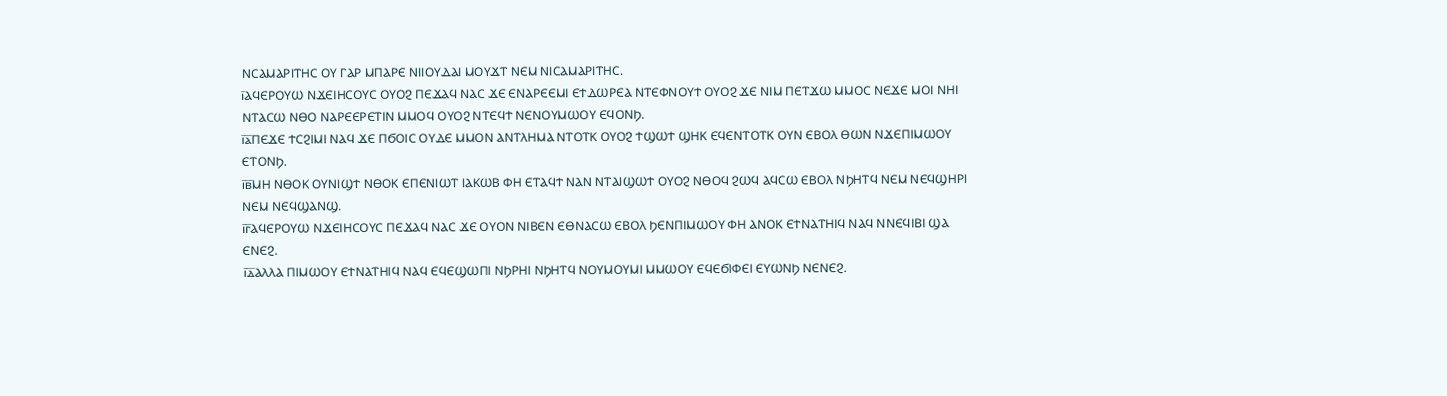ⲚⲤⲀⲘⲀⲢⲒⲦⲎⲤ ⲞⲨ ⲄⲀⲢ ⲘⲠⲀⲢⲈ ⲚⲒⲒⲞⲨⲆⲀⲒ ⲘⲞⲨϪⲦ ⲚⲈⲘ ⲚⲒⲤⲀⲘⲀⲢⲒⲦⲎⲤ.
ⲓ̅ⲀϤⲈⲢⲞⲨⲰ ⲚϪⲈⲒⲎⲤⲞⲨⲤ ⲞⲨⲞϨ ⲠⲈϪⲀϤ ⲚⲀⲤ ϪⲈ ⲈⲚⲀⲢⲈⲈⲘⲒ ⲈϮⲆⲰⲢⲈⲀ ⲚⲦⲈⲪⲚⲞⲨϮ ⲞⲨⲞϨ ϪⲈ ⲚⲒⲘ ⲠⲈⲦϪⲰ ⲘⲘⲞⲤ ⲚⲈϪⲈ ⲘⲞⲒ ⲚⲎⲒ ⲚⲦⲀⲤⲰ ⲚⲐⲞ ⲚⲀⲢⲈⲈⲢⲈⲦⲒⲚ ⲘⲘⲞϤ ⲞⲨⲞϨ ⲚⲦⲈϤϮ ⲚⲈⲚⲞⲨⲘⲰⲞⲨ ⲈϤⲞⲚϦ.
ⲓ̅ⲁ̅ⲠⲈϪⲈ ϮⲤϨⲒⲘⲒ ⲚⲀϤ ϪⲈ ⲠϬⲞⲒⲤ ⲞⲨⲆⲈ ⲘⲘⲞⲚ ⲀⲚⲦⲖⲎⲘⲀ ⲚⲦⲞⲦⲔ ⲞⲨⲞϨ ϮϢⲰϮ ϢⲎⲔ ⲈϤⲈⲚⲦⲞⲦⲔ ⲞⲨⲚ ⲈⲂⲞⲖ ⲐⲰⲚ ⲚϪⲈⲠⲒⲘⲰⲞⲨ ⲈⲦⲞⲚϦ.
ⲓ̅ⲃ̅ⲘⲎ ⲚⲐⲞⲔ ⲞⲨⲚⲒϢϮ ⲚⲐⲞⲔ ⲈⲠⲈⲚⲒⲰⲦ ⲒⲀⲔⲰⲂ ⲪⲎ ⲈⲦⲀϤϮ ⲚⲀⲚ ⲚⲦⲀⲒϢⲰϮ ⲞⲨⲞϨ ⲚⲐⲞϤ ϨⲰϤ ⲀϤⲤⲰ ⲈⲂⲞⲖ ⲚϦⲎⲦϤ ⲚⲈⲘ ⲚⲈϤϢⲎⲢⲒ ⲚⲈⲘ ⲚⲈϤϢⲀⲚϢ.
ⲓ̅ⲅ̅ⲀϤⲈⲢⲞⲨⲰ ⲚϪⲈⲒⲎⲤⲞⲨⲤ ⲠⲈϪⲀϤ ⲚⲀⲤ ϪⲈ ⲞⲨⲞⲚ ⲚⲒⲂⲈⲚ ⲈⲐⲚⲀⲤⲰ ⲈⲂⲞⲖ ϦⲈⲚⲠⲒⲘⲰⲞⲨ ⲪⲎ ⲀⲚⲞⲔ ⲈϮⲚⲀⲦⲎⲒϤ ⲚⲀϤ ⲚⲚⲈϤⲒⲂⲒ ϢⲀ ⲈⲚⲈϨ.
ⲓ̅ⲇ̅ⲀⲖⲖⲀ ⲠⲒⲘⲰⲞⲨ ⲈϮⲚⲀⲦⲎⲒϤ ⲚⲀϤ ⲈϤⲈϢⲰⲠⲒ ⲚϦⲢⲎⲒ ⲚϦⲎⲦϤ ⲚⲞⲨⲘⲞⲨⲘⲒ ⲘⲘⲰⲞⲨ ⲈϤⲈϬⲒⲪⲈⲒ ⲈⲨⲰⲚϦ ⲚⲈⲚⲈϨ.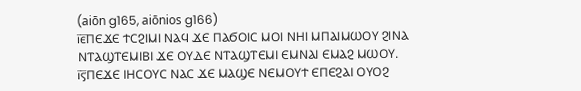(aiōn g165, aiōnios g166)
ⲓ̅ⲉ̅ⲠⲈϪⲈ ϮⲤϨⲒⲘⲒ ⲚⲀϤ ϪⲈ ⲠⲀϬⲞⲒⲤ ⲘⲞⲒ ⲚⲎⲒ ⲘⲠⲀⲒⲘⲰⲞⲨ ϨⲒⲚⲀ ⲚⲦⲀϢⲦⲈⲘⲒⲂⲒ ϪⲈ ⲞⲨⲆⲈ ⲚⲦⲀϢⲦⲈⲘⲒ ⲈⲘⲚⲀⲒ ⲈⲘⲀϨ ⲘⲰⲞⲨ.
ⲓ̅ⲋ̅ⲠⲈϪⲈ ⲒⲎⲤⲞⲨⲤ ⲚⲀⲤ ϪⲈ ⲘⲀϢⲈ ⲚⲈⲘⲞⲨϮ ⲈⲠⲈϨⲀⲒ ⲞⲨⲞϨ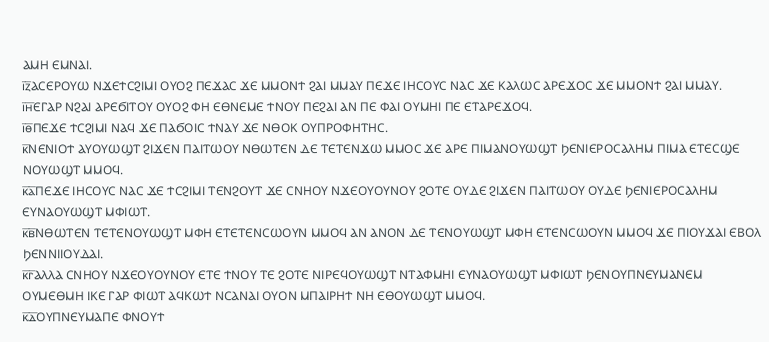ⲀⲘⲎ ⲈⲘⲚⲀⲒ.
ⲓ̅ⲍ̅ⲀⲤⲈⲢⲞⲨⲰ ⲚϪⲈϮⲤϨⲒⲘⲒ ⲞⲨⲞϨ ⲠⲈϪⲀⲤ ϪⲈ ⲘⲘⲞⲚϮ ϨⲀⲒ ⲘⲘⲀⲨ ⲠⲈϪⲈ ⲒⲎⲤⲞⲨⲤ ⲚⲀⲤ ϪⲈ ⲔⲀⲖⲰⲤ ⲀⲢⲈϪⲞⲤ ϪⲈ ⲘⲘⲞⲚϮ ϨⲀⲒ ⲘⲘⲀⲨ.
ⲓ̅ⲏ̅ⲈⲄⲀⲢ ⲚϨⲀⲒ ⲀⲢⲈϬⲒⲦⲞⲨ ⲞⲨⲞϨ ⲪⲎ ⲈⲐⲚⲈⲘⲈ ϮⲚⲞⲨ ⲠⲈϨⲀⲒ ⲀⲚ ⲠⲈ ⲪⲀⲒ ⲞⲨⲘⲎⲒ ⲠⲈ ⲈⲦⲀⲢⲈϪⲞϤ.
ⲓ̅ⲑ̅ⲠⲈϪⲈ ϮⲤϨⲒⲘⲒ ⲚⲀϤ ϪⲈ ⲠⲀϬⲞⲒⲤ ϮⲚⲀⲨ ϪⲈ ⲚⲐⲞⲔ ⲞⲨⲠⲢⲞⲪⲎⲦⲎⲤ.
ⲕ̅ⲚⲈⲚⲒⲞϮ ⲀⲨⲞⲨⲰϢⲦ ϨⲒϪⲈⲚ ⲠⲀⲒⲦⲰⲞⲨ ⲚⲐⲰⲦⲈⲚ ⲆⲈ ⲦⲈⲦⲈⲚϪⲰ ⲘⲘⲞⲤ ϪⲈ ⲀⲢⲈ ⲠⲒⲘⲀⲚⲞⲨⲰϢⲦ ϦⲈⲚⲒⲈⲢⲞⲤⲀⲖⲎⲘ ⲠⲒⲘⲀ ⲈⲦⲈⲤϢⲈ ⲚⲞⲨⲰϢⲦ ⲘⲘⲞϤ.
ⲕ̅ⲁ̅ⲠⲈϪⲈ ⲒⲎⲤⲞⲨⲤ ⲚⲀⲤ ϪⲈ ϮⲤϨⲒⲘⲒ ⲦⲈⲚϨⲞⲨⲦ ϪⲈ ⲤⲚⲎⲞⲨ ⲚϪⲈⲞⲨⲞⲨⲚⲞⲨ ϨⲞⲦⲈ ⲞⲨⲆⲈ ϨⲒϪⲈⲚ ⲠⲀⲒⲦⲰⲞⲨ ⲞⲨⲆⲈ ϦⲈⲚⲒⲈⲢⲞⲤⲀⲖⲎⲘ ⲈⲨⲚⲀⲞⲨⲰϢⲦ ⲘⲪⲒⲰⲦ.
ⲕ̅ⲃ̅ⲚⲐⲰⲦⲈⲚ ⲦⲈⲦⲈⲚⲞⲨⲰϢⲦ ⲘⲪⲎ ⲈⲦⲈⲦⲈⲚⲤⲰⲞⲨⲚ ⲘⲘⲞϤ ⲀⲚ ⲀⲚⲞⲚ ⲆⲈ ⲦⲈⲚⲞⲨⲰϢⲦ ⲘⲪⲎ ⲈⲦⲈⲚⲤⲰⲞⲨⲚ ⲘⲘⲞϤ ϪⲈ ⲠⲒⲞⲨϪⲀⲒ ⲈⲂⲞⲖ ϦⲈⲚⲚⲒⲒⲞⲨⲆⲀⲒ.
ⲕ̅ⲅ̅ⲀⲖⲖⲀ ⲤⲚⲎⲞⲨ ⲚϪⲈⲞⲨⲞⲨⲚⲞⲨ ⲈⲦⲈ ϮⲚⲞⲨ ⲦⲈ ϨⲞⲦⲈ ⲚⲒⲢⲈϤⲞⲨⲰϢⲦ ⲚⲦⲀⲪⲘⲎⲒ ⲈⲨⲚⲀⲞⲨⲰϢⲦ ⲘⲪⲒⲰⲦ ϦⲈⲚⲞⲨⲠⲚⲈⲨⲘⲀⲚⲈⲘ ⲞⲨⲘⲈⲐⲘⲎ ⲒⲔⲈ ⲄⲀⲢ ⲪⲒⲰⲦ ⲀϤⲔⲰϮ ⲚⲤⲀⲚⲀⲒ ⲞⲨⲞⲚ ⲘⲠⲀⲒⲢⲎϮ ⲚⲎ ⲈⲐⲞⲨⲰϢⲦ ⲘⲘⲞϤ.
ⲕ̅ⲇ̅ⲞⲨⲠⲚⲈⲨⲘⲀⲠⲈ ⲪⲚⲞⲨϮ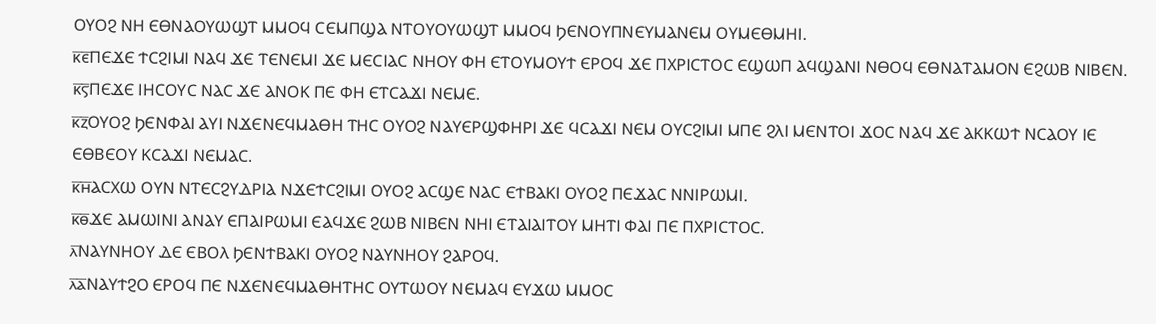ⲞⲨⲞϨ ⲚⲎ ⲈⲐⲚⲀⲞⲨⲰϢⲦ ⲘⲘⲞϤ ⲤⲈⲘⲠϢⲀ ⲚⲦⲞⲨⲞⲨⲰϢⲦ ⲘⲘⲞϤ ϦⲈⲚⲞⲨⲠⲚⲈⲨⲘⲀⲚⲈⲘ ⲞⲨⲘⲈⲐⲘⲎⲒ.
ⲕ̅ⲉ̅ⲠⲈϪⲈ ϮⲤϨⲒⲘⲒ ⲚⲀϤ ϪⲈ ⲦⲈⲚⲈⲘⲒ ϪⲈ ⲘⲈⲤⲒⲀⲤ ⲚⲎⲞⲨ ⲪⲎ ⲈⲦⲞⲨⲘⲞⲨϮ ⲈⲢⲞϤ ϪⲈ ⲠⲬⲢⲒⲤⲦⲞⲤ ⲈϢⲰⲠ ⲀϤϢⲀⲚⲒ ⲚⲐⲞϤ ⲈⲐⲚⲀⲦⲀⲘⲞⲚ ⲈϨⲰⲂ ⲚⲒⲂⲈⲚ.
ⲕ̅ⲋ̅ⲠⲈϪⲈ ⲒⲎⲤⲞⲨⲤ ⲚⲀⲤ ϪⲈ ⲀⲚⲞⲔ ⲠⲈ ⲪⲎ ⲈⲦⲤⲀϪⲒ ⲚⲈⲘⲈ.
ⲕ̅ⲍ̅ⲞⲨⲞϨ ϦⲈⲚⲪⲀⲒ ⲀⲨⲒ ⲚϪⲈⲚⲈϤⲘⲀⲐⲎ ⲦⲎⲤ ⲞⲨⲞϨ ⲚⲀⲨⲈⲢϢⲪⲎⲢⲒ ϪⲈ ϤⲤⲀϪⲒ ⲚⲈⲘ ⲞⲨⲤϨⲒⲘⲒ ⲘⲠⲈ ϨⲖⲒ ⲘⲈⲚⲦⲞⲒ ϪⲞⲤ ⲚⲀϤ ϪⲈ ⲀⲔⲔⲰϮ ⲚⲤⲀⲞⲨ ⲒⲈ ⲈⲐⲂⲈⲞⲨ ⲔⲤⲀϪⲒ ⲚⲈⲘⲀⲤ.
ⲕ̅ⲏ̅ⲀⲤⲬⲰ ⲞⲨⲚ ⲚⲦⲈⲤϨⲨⲆⲢⲒⲀ ⲚϪⲈϮⲤϨⲒⲘⲒ ⲞⲨⲞϨ ⲀⲤϢⲈ ⲚⲀⲤ ⲈϮⲂⲀⲔⲒ ⲞⲨⲞϨ ⲠⲈϪⲀⲤ ⲚⲚⲒⲢⲰⲘⲒ.
ⲕ̅ⲑ̅ϪⲈ ⲀⲘⲰⲒⲚⲒ ⲀⲚⲀⲨ ⲈⲠⲀⲒⲢⲰⲘⲒ ⲈⲀϤϪⲈ ϨⲰⲂ ⲚⲒⲂⲈⲚ ⲚⲎⲒ ⲈⲦⲀⲒⲀⲒⲦⲞⲨ ⲘⲎⲦⲒ ⲪⲀⲒ ⲠⲈ ⲠⲬⲢⲒⲤⲦⲞⲤ.
ⲗ̅ⲚⲀⲨⲚⲎⲞⲨ ⲆⲈ ⲈⲂⲞⲖ ϦⲈⲚϮⲂⲀⲔⲒ ⲞⲨⲞϨ ⲚⲀⲨⲚⲎⲞⲨ ϨⲀⲢⲞϤ.
ⲗ̅ⲁ̅ⲚⲀⲨϮϨⲞ ⲈⲢⲞϤ ⲠⲈ ⲚϪⲈⲚⲈϤⲘⲀⲐⲎⲦⲎⲤ ⲞⲨⲦⲰⲞⲨ ⲚⲈⲘⲀϤ ⲈⲨϪⲰ ⲘⲘⲞⲤ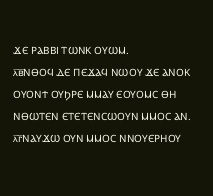ϪⲈ ⲢⲀⲂⲂⲒ ⲦⲰⲚⲔ ⲞⲨⲰⲘ.
ⲗ̅ⲃ̅ⲚⲐⲞϤ ⲆⲈ ⲠⲈϪⲀϤ ⲚⲰⲞⲨ ϪⲈ ⲀⲚⲞⲔ ⲞⲨⲞⲚϮ ⲞⲨϦⲢⲈ ⲘⲘⲀⲨ ⲈⲞⲨⲞⲘⲤ ⲐⲎ ⲚⲐⲰⲦⲈⲚ ⲈⲦⲈⲦⲈⲚⲤⲰⲞⲨⲚ ⲘⲘⲞⲤ ⲀⲚ.
ⲗ̅ⲅ̅ⲚⲀⲨϪⲰ ⲞⲨⲚ ⲘⲘⲞⲤ ⲚⲚⲞⲨⲈⲢⲎⲞⲨ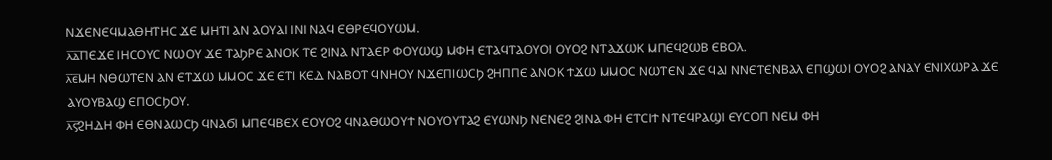ⲚϪⲈⲚⲈϤⲘⲀⲐⲎⲦⲎⲤ ϪⲈ ⲘⲎⲦⲒ ⲀⲚ ⲀⲞⲨⲀⲒ ⲒⲚⲒ ⲚⲀϤ ⲈⲐⲢⲈϤⲞⲨⲰⲘ.
ⲗ̅ⲇ̅ⲠⲈϪⲈ ⲒⲎⲤⲞⲨⲤ ⲚⲰⲞⲨ ϪⲈ ⲦⲀϦⲢⲈ ⲀⲚⲞⲔ ⲦⲈ ϨⲒⲚⲀ ⲚⲦⲀⲈⲢ ⲪⲞⲨⲰϢ ⲘⲪⲎ ⲈⲦⲀϤⲦⲀⲞⲨⲞⲒ ⲞⲨⲞϨ ⲚⲦⲀϪⲰⲔ ⲘⲠⲈϤϨⲰⲂ ⲈⲂⲞⲖ.
ⲗ̅ⲉ̅ⲘⲎ ⲚⲐⲰⲦⲈⲚ ⲀⲚ ⲈⲦϪⲰ ⲘⲘⲞⲤ ϪⲈ ⲈⲦⲒ ⲔⲈⲆ ⲚⲀⲂⲞⲦ ϤⲚⲎⲞⲨ ⲚϪⲈⲠⲒⲰⲤϦ ϨⲎⲠⲠⲈ ⲀⲚⲞⲔ ϮϪⲰ ⲘⲘⲞⲤ ⲚⲰⲦⲈⲚ ϪⲈ ϤⲀⲒ ⲚⲚⲈⲦⲈⲚⲂⲀⲖ ⲈⲠϢⲰⲒ ⲞⲨⲞϨ ⲀⲚⲀⲨ ⲈⲚⲒⲬⲰⲢⲀ ϪⲈ ⲀⲨⲞⲨⲂⲀϢ ⲈⲠⲞⲤϦⲞⲨ.
ⲗ̅ⲋ̅ϨⲎⲆⲎ ⲪⲎ ⲈⲐⲚⲀⲰⲤϦ ϤⲚⲀϬⲒ ⲘⲠⲈϤⲂⲈⲬ ⲈⲞⲨⲞϨ ϤⲚⲀⲐⲰⲞⲨϮ ⲚⲞⲨⲞⲨⲦⲀϨ ⲈⲨⲰⲚϦ ⲚⲈⲚⲈϨ ϨⲒⲚⲀ ⲪⲎ ⲈⲦⲤⲒϮ ⲚⲦⲈϤⲢⲀϢⲒ ⲈⲨⲤⲞⲠ ⲚⲈⲘ ⲪⲎ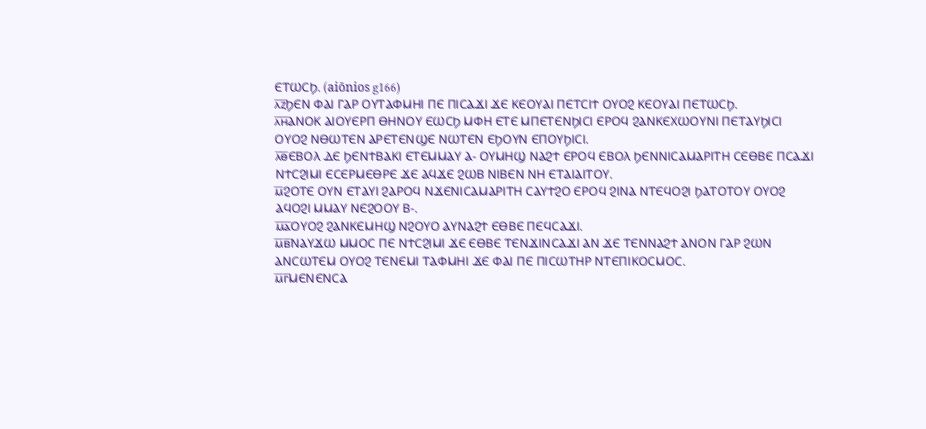ⲈⲦⲰⲤϦ. (aiōnios g166)
ⲗ̅ⲍ̅ϦⲈⲚ ⲪⲀⲒ ⲄⲀⲢ ⲞⲨⲦⲀⲪⲘⲎⲒ ⲠⲈ ⲠⲒⲤⲀϪⲒ ϪⲈ ⲔⲈⲞⲨⲀⲒ ⲠⲈⲦⲤⲒϮ ⲞⲨⲞϨ ⲔⲈⲞⲨⲀⲒ ⲠⲈⲦⲰⲤϦ.
ⲗ̅ⲏ̅ⲀⲚⲞⲔ ⲀⲒⲞⲨⲈⲢⲠ ⲐⲎⲚⲞⲨ ⲈⲰⲤϦ ⲘⲪⲎ ⲈⲦⲈ ⲘⲠⲈⲦⲈⲚϦⲒⲤⲒ ⲈⲢⲞϤ ϨⲀⲚⲔⲈⲬⲰⲞⲨⲚⲒ ⲠⲈⲦⲀⲨϦⲒⲤⲒ ⲞⲨⲞϨ ⲚⲐⲰⲦⲈⲚ ⲀⲢⲈⲦⲈⲚϢⲈ ⲚⲰⲦⲈⲚ ⲈϦⲞⲨⲚ ⲈⲠⲞⲨϦⲒⲤⲒ.
ⲗ̅ⲑ̅ⲈⲂⲞⲖ ⲆⲈ ϦⲈⲚϮⲂⲀⲔⲒ ⲈⲦⲈⲘⲘⲀⲨ Ⲁ- ⲞⲨⲘⲎϢ ⲚⲀϨϮ ⲈⲢⲞϤ ⲈⲂⲞⲖ ϦⲈⲚⲚⲒⲤⲀⲘⲀⲢⲒⲦⲎ ⲤⲈⲐⲂⲈ ⲠⲤⲀϪⲒ ⲚϮⲤϨⲒⲘⲒ ⲈⲤⲈⲢⲘⲈⲐⲢⲈ ϪⲈ ⲀϤϪⲈ ϨⲰⲂ ⲚⲒⲂⲈⲚ ⲚⲎ ⲈⲦⲀⲒⲀⲒⲦⲞⲨ.
ⲙ̅ϨⲞⲦⲈ ⲞⲨⲚ ⲈⲦⲀⲨⲒ ϨⲀⲢⲞϤ ⲚϪⲈⲚⲒⲤⲀⲘⲀⲢⲒⲦⲎ ⲤⲀⲨϮϨⲞ ⲈⲢⲞϤ ϨⲒⲚⲀ ⲚⲦⲈϤⲞϨⲒ ϦⲀⲦⲞⲦⲞⲨ ⲞⲨⲞϨ ⲀϤⲞϨⲒ ⲘⲘⲀⲨ ⲚⲈϨⲞⲞⲨ Ⲃ-.
ⲙ̅ⲁ̅ⲞⲨⲞϨ ϨⲀⲚⲔⲈⲘⲎϢ ⲚϨⲞⲨⲞ ⲀⲨⲚⲀϨϮ ⲈⲐⲂⲈ ⲠⲈϤⲤⲀϪⲒ.
ⲙ̅ⲃ̅ⲚⲀⲨϪⲰ ⲘⲘⲞⲤ ⲠⲈ ⲚϮⲤϨⲒⲘⲒ ϪⲈ ⲈⲐⲂⲈ ⲦⲈⲚϪⲒⲚⲤⲀϪⲒ ⲀⲚ ϪⲈ ⲦⲈⲚⲚⲀϨϮ ⲀⲚⲞⲚ ⲄⲀⲢ ϨⲰⲚ ⲀⲚⲤⲰⲦⲈⲘ ⲞⲨⲞϨ ⲦⲈⲚⲈⲘⲒ ⲦⲀⲪⲘⲎⲒ ϪⲈ ⲪⲀⲒ ⲠⲈ ⲠⲒⲤⲰⲦⲎⲢ ⲚⲦⲈⲠⲒⲔⲞⲤⲘⲞⲤ.
ⲙ̅ⲅ̅ⲘⲈⲚⲈⲚⲤⲀ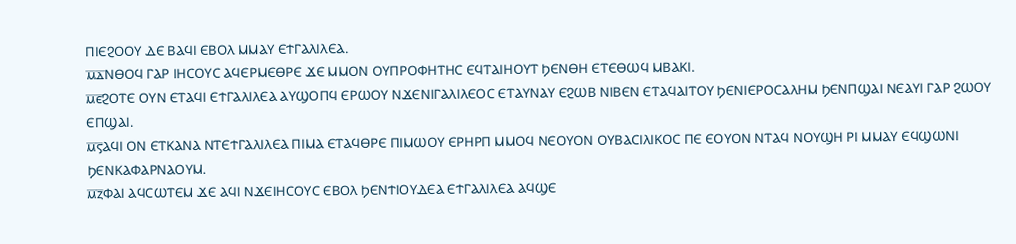ⲠⲒⲈϨⲞⲞⲨ ⲆⲈ ⲂⲀϤⲒ ⲈⲂⲞⲖ ⲘⲘⲀⲨ ⲈϮⲄⲀⲖⲒⲖⲈⲀ.
ⲙ̅ⲇ̅ⲚⲐⲞϤ ⲄⲀⲢ ⲒⲎⲤⲞⲨⲤ ⲀϤⲈⲢⲘⲈⲐⲢⲈ ϪⲈ ⲘⲘⲞⲚ ⲞⲨⲠⲢⲞⲪⲎⲦⲎⲤ ⲈϤⲦⲀⲒⲎⲞⲨⲦ ϦⲈⲚⲐⲎ ⲈⲦⲈⲐⲰϤ ⲘⲂⲀⲔⲒ.
ⲙ̅ⲉ̅ϨⲞⲦⲈ ⲞⲨⲚ ⲈⲦⲀϤⲒ ⲈϮⲄⲀⲖⲒⲖⲈⲀ ⲀⲨϢⲞⲠϤ ⲈⲢⲰⲞⲨ ⲚϪⲈⲚⲒⲄⲀⲖⲒⲖⲈⲞⲤ ⲈⲦⲀⲨⲚⲀⲨ ⲈϨⲰⲂ ⲚⲒⲂⲈⲚ ⲈⲦⲀϤⲀⲒⲦⲞⲨ ϦⲈⲚⲒⲈⲢⲞⲤⲀⲖⲎⲘ ϦⲈⲚⲠϢⲀⲒ ⲚⲈⲀⲨⲒ ⲄⲀⲢ ϨⲰⲞⲨ ⲈⲠϢⲀⲒ.
ⲙ̅ⲋ̅ⲀϤⲒ ⲞⲚ ⲈⲦⲔⲀⲚⲀ ⲚⲦⲈϮⲄⲀⲖⲒⲖⲈⲀ ⲠⲒⲘⲀ ⲈⲦⲀϤⲐⲢⲈ ⲠⲒⲘⲰⲞⲨ ⲈⲢⲎⲢⲠ ⲘⲘⲞϤ ⲚⲈⲞⲨⲞⲚ ⲞⲨⲂⲀⲤⲒⲖⲒⲔⲞⲤ ⲠⲈ ⲈⲞⲨⲞⲚ ⲚⲦⲀϤ ⲚⲞⲨϢⲎ ⲢⲒ ⲘⲘⲀⲨ ⲈϤϢⲰⲚⲒ ϦⲈⲚⲔⲀⲪⲀⲢⲚⲀⲞⲨⲘ.
ⲙ̅ⲍ̅ⲪⲀⲒ ⲀϤⲤⲰⲦⲈⲘ ϪⲈ ⲀϤⲒ ⲚϪⲈⲒⲎⲤⲞⲨⲤ ⲈⲂⲞⲖ ϦⲈⲚϮⲒⲞⲨⲆⲈⲀ ⲈϮⲄⲀⲖⲒⲖⲈⲀ ⲀϤϢⲈ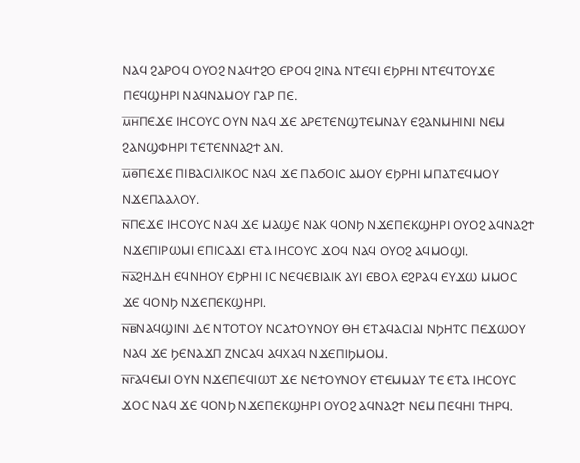ⲚⲀϤ ϨⲀⲢⲞϤ ⲞⲨⲞϨ ⲚⲀϤϮϨⲞ ⲈⲢⲞϤ ϨⲒⲚⲀ ⲚⲦⲈϤⲒ ⲈϦⲢⲎⲒ ⲚⲦⲈϤⲦⲞⲨϪⲈ ⲠⲈϤϢⲎⲢⲒ ⲚⲀϤⲚⲀⲘⲞⲨ ⲄⲀⲢ ⲠⲈ.
ⲙ̅ⲏ̅ⲠⲈϪⲈ ⲒⲎⲤⲞⲨⲤ ⲞⲨⲚ ⲚⲀϤ ϪⲈ ⲀⲢⲈⲦⲈⲚϢⲦⲈⲘⲚⲀⲨ ⲈϨⲀⲚⲘⲎⲒⲚⲒ ⲚⲈⲘ ϨⲀⲚϢⲪⲎⲢⲒ ⲦⲈⲦⲈⲚⲚⲀϨϮ ⲀⲚ.
ⲙ̅ⲑ̅ⲠⲈϪⲈ ⲠⲒⲂⲀⲤⲒⲖⲒⲔⲞⲤ ⲚⲀϤ ϪⲈ ⲠⲀϬⲞⲒⲤ ⲀⲘⲞⲨ ⲈϦⲢⲎⲒ ⲘⲠⲀⲦⲈϤⲘⲞⲨ ⲚϪⲈⲠⲀⲀⲖⲞⲨ.
ⲛ̅ⲠⲈϪⲈ ⲒⲎⲤⲞⲨⲤ ⲚⲀϤ ϪⲈ ⲘⲀϢⲈ ⲚⲀⲔ ϤⲞⲚϦ ⲚϪⲈⲠⲈⲔϢⲎⲢⲒ ⲞⲨⲞϨ ⲀϤⲚⲀϨϮ ⲚϪⲈⲠⲒⲢⲰⲘⲒ ⲈⲠⲒⲤⲀϪⲒ ⲈⲦⲀ ⲒⲎⲤⲞⲨⲤ ϪⲞϤ ⲚⲀϤ ⲞⲨⲞϨ ⲀϤⲘⲞϢⲒ.
ⲛ̅ⲁ̅ϨⲎⲆⲎ ⲈϤⲚⲎⲞⲨ ⲈϦⲢⲎⲒ ⲒⲤ ⲚⲈϤⲈⲂⲒⲀⲒⲔ ⲀⲨⲒ ⲈⲂⲞⲖ ⲈϨⲢⲀϤ ⲈⲨϪⲰ ⲘⲘⲞⲤ ϪⲈ ϤⲞⲚϦ ⲚϪⲈⲠⲈⲔϢⲎⲢⲒ.
ⲛ̅ⲃ̅ⲚⲀϤϢⲒⲚⲒ ⲆⲈ ⲚⲦⲞⲦⲞⲨ ⲚⲤⲀϮⲞⲨⲚⲞⲨ ⲐⲎ ⲈⲦⲀϤⲀⲤⲒⲀⲒ ⲚϦⲎⲦⲤ ⲠⲈϪⲰⲞⲨ ⲚⲀϤ ϪⲈ ϦⲈⲚⲀϪⲠ ⲌⲚⲤⲀϤ ⲀϤⲬⲀϤ ⲚϪⲈⲠⲒϦⲘⲞⲘ.
ⲛ̅ⲅ̅ⲀϤⲈⲘⲒ ⲞⲨⲚ ⲚϪⲈⲠⲈϤⲒⲰⲦ ϪⲈ ⲚⲈϮⲞⲨⲚⲞⲨ ⲈⲦⲈⲘⲘⲀⲨ ⲦⲈ ⲈⲦⲀ ⲒⲎⲤⲞⲨⲤ ϪⲞⲤ ⲚⲀϤ ϪⲈ ϤⲞⲚϦ ⲚϪⲈⲠⲈⲔϢⲎⲢⲒ ⲞⲨⲞϨ ⲀϤⲚⲀϨϮ ⲚⲈⲘ ⲠⲈϤⲎⲒ ⲦⲎⲢϤ.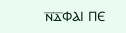ⲛ̅ⲇ̅ⲪⲀⲒ ⲠⲈ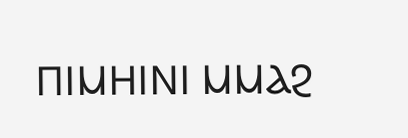ⲠⲒⲘⲎⲒⲚⲒ ⲘⲘⲀϨ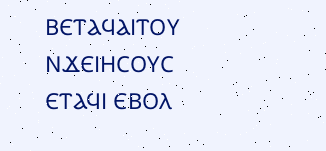ⲂⲈⲦⲀϤⲀⲒⲦⲞⲨ ⲚϪⲈⲒⲎⲤⲞⲨⲤ ⲈⲦⲀϤⲒ ⲈⲂⲞⲖ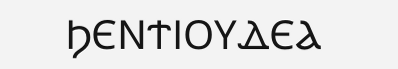ϦⲈⲚϮⲒⲞⲨⲆⲈⲀ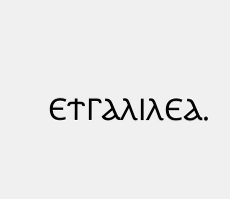ⲈϮⲄⲀⲖⲒⲖⲈⲀ.